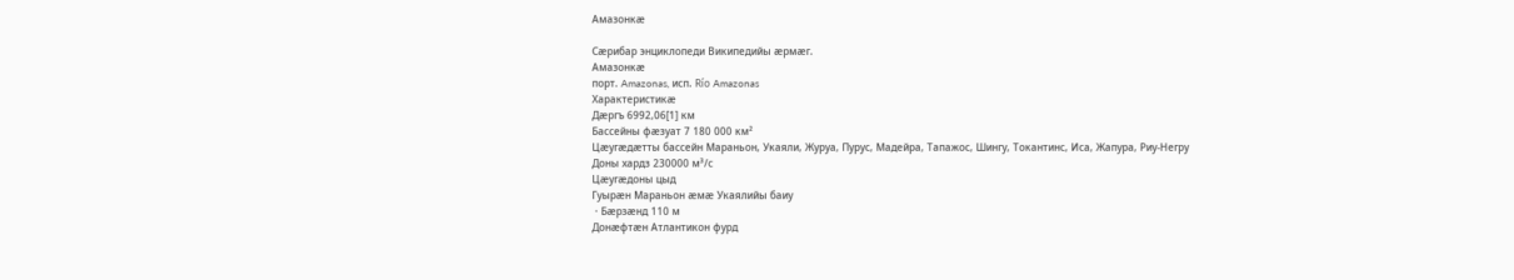Амазонкæ

Сæрибар энциклопеди Википедийы æрмæг.
Амазонкæ
порт. Amazonas, исп. Río Amazonas
Характеристикæ
Дæргъ 6992,06[1] км
Бассейны фæзуат 7 180 000 км²
Цæугæдæтты бассейн Мараньон, Укаяли, Журуа, Пурус, Мадейра, Тапажос, Шингу, Токантинс, Иса, Жапура, Риу-Негру
Доны хардз 230000 м³/с
Цæугæдоны цыд
Гуырæн Мараньон æмæ Укаялийы баиу
 · Бæрзæнд 110 м
Донæфтæн Атлантикон фурд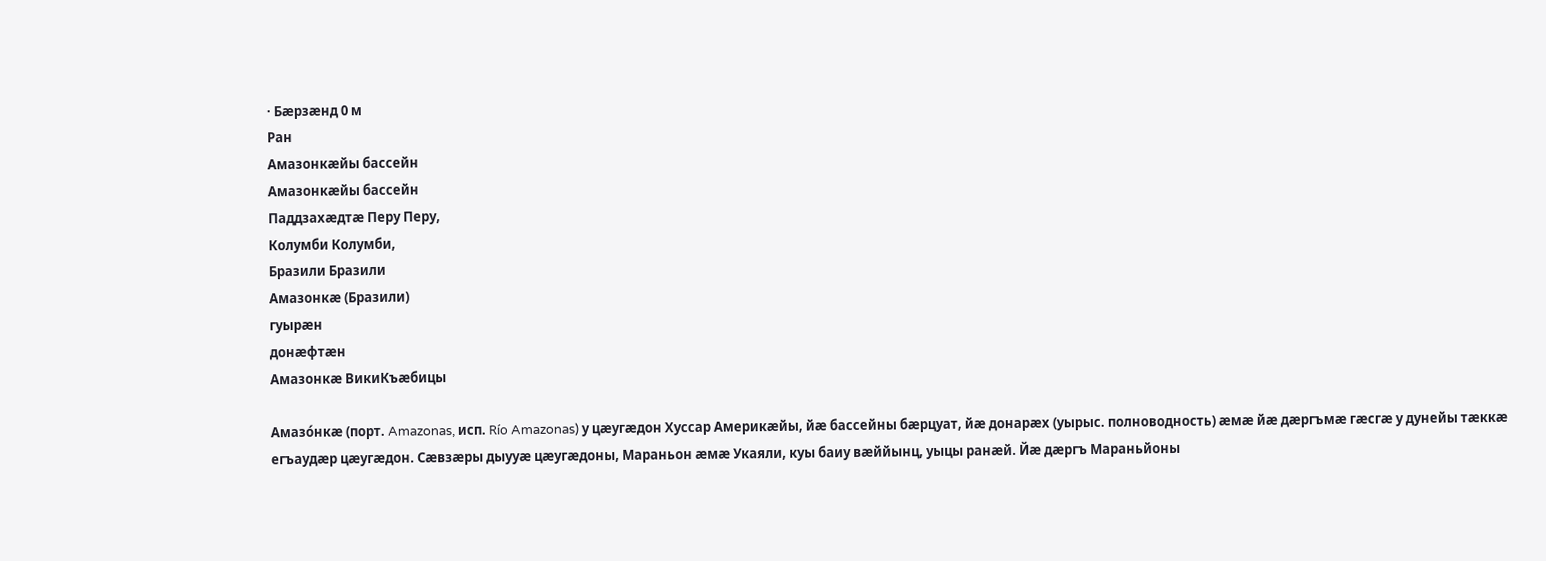· Бæрзæнд 0 м
Ран
Амазонкæйы бассейн
Амазонкæйы бассейн
Паддзахæдтæ Перу Перу,
Колумби Колумби,
Бразили Бразили
Амазонкæ (Бразили)
гуырæн
донæфтæн
Амазонкæ ВикиКъæбицы

Амазо́нкæ (порт. Amazonas, исп. Río Amazonas) у цæугæдон Хуссар Америкæйы, йæ бассейны бæрцуат, йæ донарæх (уырыс. полноводность) æмæ йæ дæргъмæ гæсгæ у дунейы тæккæ егъаудæр цæугæдон. Сæвзæры дыууæ цæугæдоны, Мараньон æмæ Укаяли, куы баиу вæййынц, уыцы ранæй. Йæ дæргъ Мараньйоны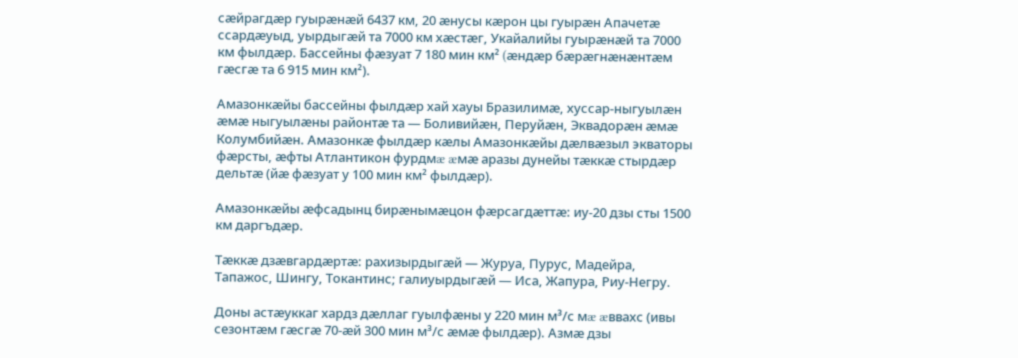сæйрагдæр гуырæнæй 6437 км, 20 æнусы кæрон цы гуырæн Апачетæ ссардæуыд, уырдыгæй та 7000 км хæстæг, Укайалийы гуырæнæй та 7000 км фылдæр. Бассейны фæзуат 7 180 мин км² (æндæр бæрæгнæнæнтæм гæсгæ та 6 915 мин км²).

Амазонкæйы бассейны фылдæр хай хауы Бразилимæ, хуссар-ныгуылæн æмæ ныгуылæны районтæ та — Боливийæн, Перуйæн, Эквадорæн æмæ Колумбийæн. Амазонкæ фылдæр кæлы Амазонкæйы дæлвæзыл экваторы фæрсты, æфты Атлантикон фурдмæ æмæ аразы дунейы тæккæ стырдæр дельтæ (йæ фæзуат у 100 мин км² фылдæр).

Амазонкæйы æфсадынц бирæнымæцон фæрсагдæттæ: иу-20 дзы сты 1500 км даргъдæр.

Тæккæ дзæвгардæртæ: рахизырдыгæй — Журуа, Пурус, Мадейра, Тапажос, Шингу, Токантинс; галиуырдыгæй — Иса, Жапура, Риу-Негру.

Доны астæуккаг хардз дæллаг гуылфæны у 220 мин м³/с мæ æввахс (ивы сезонтæм гæсгæ 70-æй 300 мин м³/с æмæ фылдæр). Азмæ дзы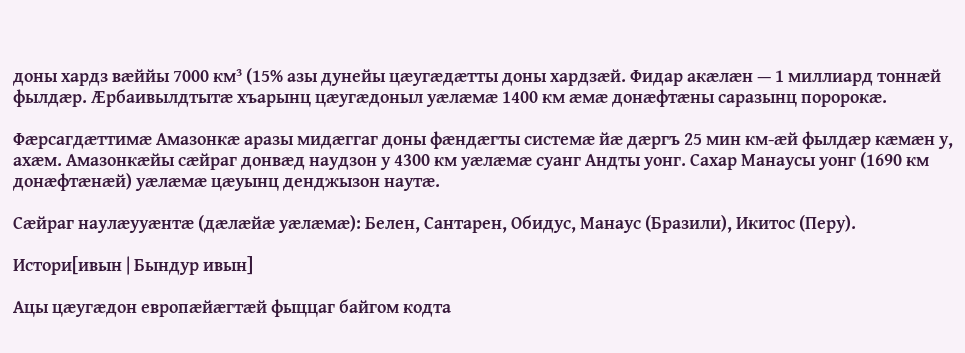доны хардз вæййы 7000 км³ (15% азы дунейы цæугæдæтты доны хардзæй. Фидар акæлæн — 1 миллиард тоннæй фылдæр. Æрбаивылдтытæ хъарынц цæугæдоныл уæлæмæ 1400 км æмæ донæфтæны саразынц поророкæ.

Фæрсагдæттимæ Амазонкæ аразы мидæггаг доны фæндæгты системæ йæ дæргъ 25 мин км-æй фылдæр кæмæн у, ахæм. Амазонкæйы сæйраг донвæд наудзон у 4300 км уæлæмæ суанг Андты уонг. Сахар Манаусы уонг (1690 км донæфтæнæй) уæлæмæ цæуынц денджызон наутæ.

Сæйраг наулæууæнтæ (дæлæйæ уæлæмæ): Белен, Сантарен, Обидус, Манаус (Бразили), Икитос (Перу).

Истори[ивын | Бындур ивын]

Ацы цæугæдон европæйæгтæй фыццаг байгом кодта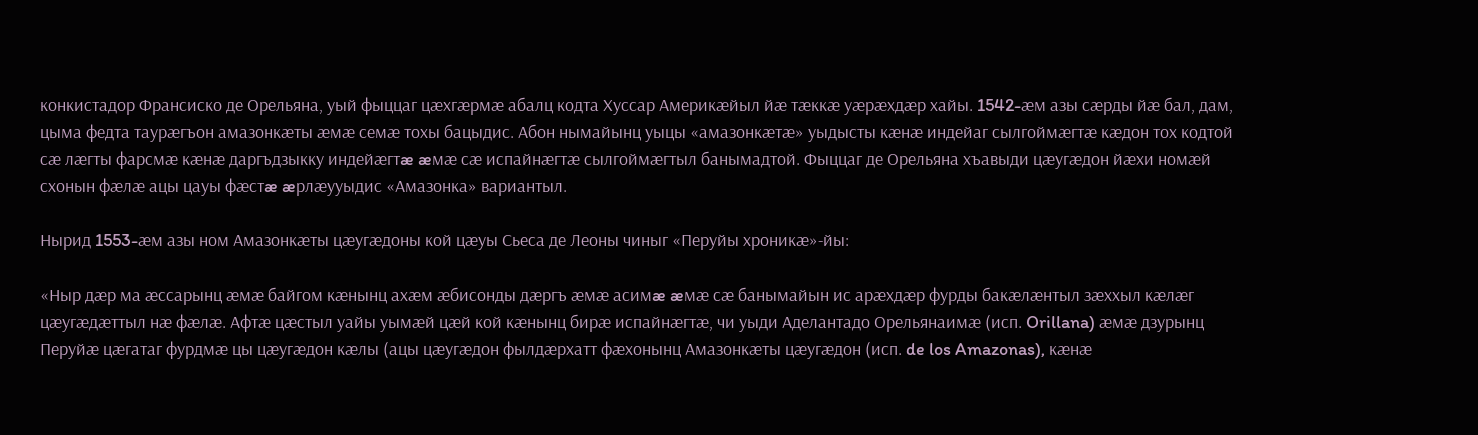конкистадор Франсиско де Орельяна, уый фыццаг цæхгæрмæ абалц кодта Хуссар Америкæйыл йæ тæккæ уæрæхдæр хайы. 1542-æм азы сæрды йæ бал, дам, цыма федта таурæгъон амазонкæты æмæ семæ тохы бацыдис. Абон нымайынц уыцы «амазонкæтæ» уыдысты кæнæ индейаг сылгоймæгтæ кæдон тох кодтой сæ лæгты фарсмæ кæнæ даргъдзыкку индейæгтæ æмæ сæ испайнæгтæ сылгоймæгтыл банымадтой. Фыццаг де Орельяна хъавыди цæугæдон йæхи номæй схонын фæлæ ацы цауы фæстæ æрлæууыдис «Амазонка» вариантыл.

Нырид 1553-æм азы ном Амазонкæты цæугæдоны кой цæуы Сьеса де Леоны чиныг «Перуйы хроникæ»-йы:

«Ныр дæр ма æссарынц æмæ байгом кæнынц ахæм æбисонды дæргъ æмæ асимæ æмæ сæ банымайын ис арæхдæр фурды бакæлæнтыл зæххыл кæлæг цæугæдæттыл нæ фæлæ. Афтæ цæстыл уайы уымæй цæй кой кæнынц бирæ испайнæгтæ, чи уыди Аделантадо Орельянаимæ (исп. Orillana) æмæ дзурынц Перуйæ цæгатаг фурдмæ цы цæугæдон кæлы (ацы цæугæдон фылдæрхатт фæхонынц Амазонкæты цæугæдон (исп. de los Amazonas), кæнæ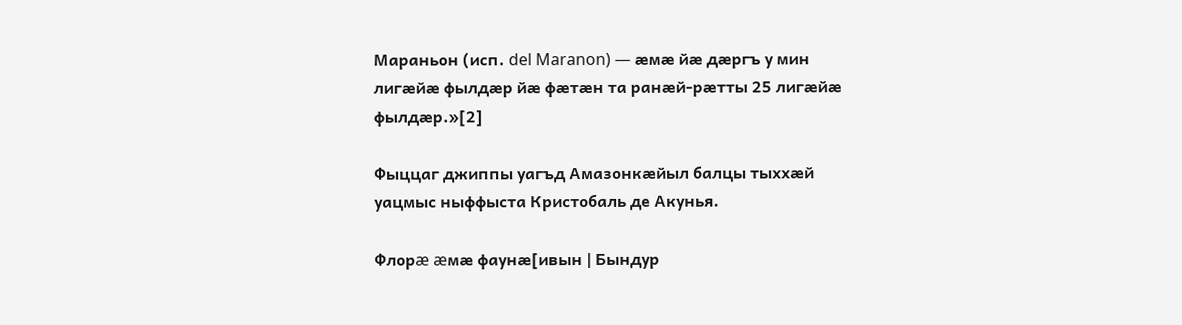Мараньон (исп. del Maranon) — æмæ йæ дæргъ у мин лигæйæ фылдæр йæ фæтæн та ранæй-рæтты 25 лигæйæ фылдæр.»[2]

Фыццаг джиппы уагъд Амазонкæйыл балцы тыххæй уацмыс ныффыста Кристобаль де Акунья.

Флорæ æмæ фаунæ[ивын | Бындур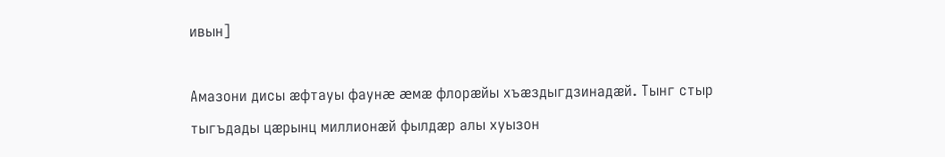ивын]

Амазони дисы æфтауы фаунæ æмæ флорæйы хъæздыгдзинадæй. Тынг стыр тыгъдады цæрынц миллионæй фылдæр алы хуызон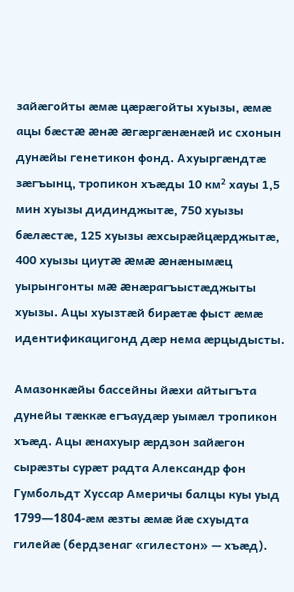зайæгойты æмæ цæрæгойты хуызы, æмæ ацы бæстæ æнæ æгæргæнæнæй ис схонын дунæйы генетикон фонд. Ахуыргæндтæ зæгъынц, тропикон хъæды 10 км² хауы 1,5 мин хуызы дидинджытæ, 750 хуызы бæлæстæ, 125 хуызы æхсырæйцæрджытæ, 400 хуызы циутæ æмæ æнæнымæц уырынгонты мæ æнæрагъыстæджыты хуызы. Ацы хуызтæй бирæтæ фыст æмæ идентификацигонд дæр нема æрцыдысты.

Амазонкæйы бассейны йæхи айтыгъта дунейы тæккæ егъаудæр уымæл тропикон хъæд. Ацы æнахуыр æрдзон зайæгон сырæзты сурæт радта Александр фон Гумбольдт Хуссар Америчы балцы куы уыд 1799—1804-æм æзты æмæ йæ схуыдта гилейæ (бердзенаг «гилестон» — хъæд).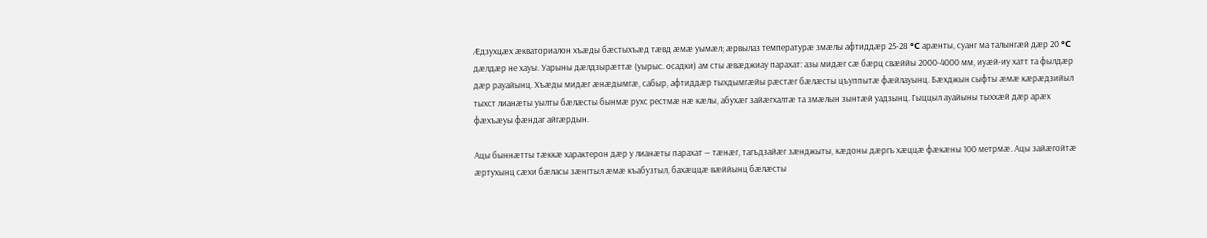Æдзухцæх æкваториалон хъæды бæстыхъæд тæвд æмæ уымæл; æрвылаз температурæ змæлы афтиддæр 25-28 °C арæнты, суанг ма талынгæй дæр 20 °C дæлдæр не хауы. Уарыны дæлдзырæттæ (уырыс. осадки) ам сты æвæджиау парахат: азы мидæг сæ бæрц свæййы 2000-4000 мм, иуæй-иу хатт та фылдæр дæр рауайынц. Хъæды мидæг æнæдымгæ, сабыр, афтиддæр тыхдымгæйы рæстæг бæлæсты цъуппытæ фæйлауынц. Бæхджын сыфты æмæ кæрæдзийыл тыхст лианæты уылты бæлæсты бынмæ рухс рестмæ нæ кæлы, абухæг зайæгхалтæ та змæлын зынтæй уадзынц. Гыццыл ауайыны тыххæй дæр арæх фæхъæуы фæндаг айгæрдын.

Ацы быннæтты тæккæ характерон дæр у лианæты парахат — тæнæг, тагъдзайæг зæнджыты, кæдоны дæргъ хæццæ фæкæны 100 метрмæ. Ацы зайæгойтæ æртухынц сæхи бæласы зæнгтыл æмæ къабузтыл, бахæццæ вæййынц бæлæсты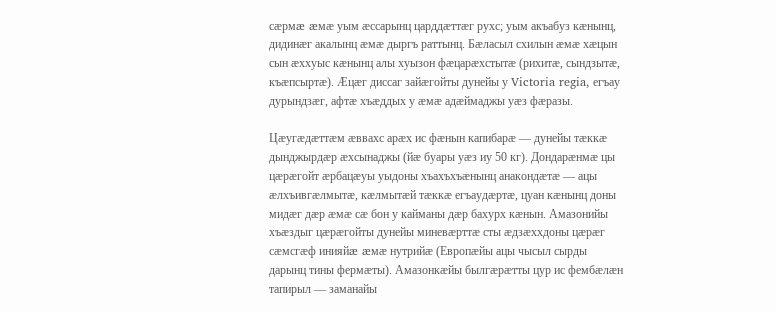сæрмæ æмæ уым æссарынц царддæттæг рухс; уым акъабуз кæнынц, дидинæг акалынц æмæ дыргъ раттынц. Бæласыл схилын æмæ хæцын сын æххуыс кæнынц алы хуызон фæцарæхстытæ (рихитæ, сындзытæ, къæпсыртæ). Æцæг диссаг зайæгойты дунейы у Victoria regia, егъау дурындзæг, афтæ хъæддых у æмæ адæймаджы уæз фæразы.

Цæугæдæттæм æввахс арæх ис фæнын капибарæ — дунейы тæккæ дынджырдæр æхсынаджы (йæ буары уæз иу 50 кг). Дондарæнмæ цы цæрæгойт æрбацæуы уыдоны хъахъхъæнынц анакондæтæ — ацы æлхъивгæлмытæ, кæлмытæй тæккæ егъаудæртæ, цуан кæнынц доны мидæг дæр æмæ сæ бон у кайманы дæр бахурх кæнын. Амазонийы хъæздыг цæрæгойты дунейы миневæрттæ сты æдзæххдоны цæрæг сæмсгæф инияйæ æмæ нутрийæ (Европæйы ацы чысыл сырды дарынц тины фермæты). Амазонкæйы былгæрæтты цур ис фембæлæн тапирыл — заманайы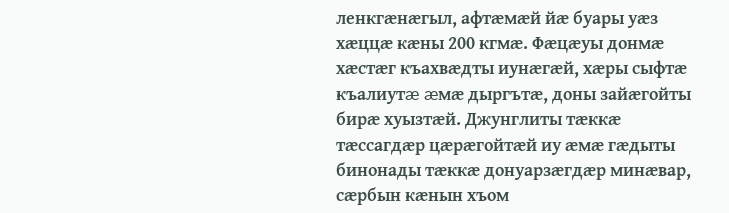ленкгæнæгыл, афтæмæй йæ буары уæз хæццæ кæны 200 кгмæ. Фæцæуы донмæ хæстæг къахвæдты иунæгæй, хæры сыфтæ къалиутæ æмæ дыргътæ, доны зайæгойты бирæ хуызтæй. Джунглиты тæккæ тæссагдæр цæрæгойтæй иу æмæ гæдыты бинонады тæккæ донуарзæгдæр минæвар, сæрбын кæнын хъом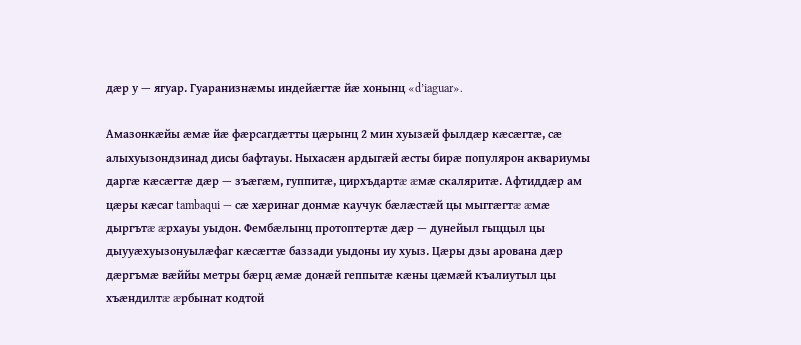дæр у — ягуар. Гуаранизнæмы индейæгтæ йæ хонынц «d’iaguar».

Амазонкæйы æмæ йæ фæрсагдæтты цæрынц 2 мин хуызæй фылдæр кæсæгтæ, сæ алыхуызондзинад дисы бафтауы. Ныхасæн ардыгæй æсты бирæ популярон аквариумы даргæ кæсæгтæ дæр — зъæгæм, гуппитæ, цирхъдартæ æмæ скаляритæ. Афтиддæр ам цæры кæсаг tambaqui — сæ хæринаг донмæ каучук бæлæстæй цы мыггæгтæ æмæ дыргътæ æрхауы уыдон. Фембæлынц протоптертæ дæр — дунейыл гыццыл цы дыууæхуызонуылæфаг кæсæгтæ баззади уыдоны иу хуыз. Цæры дзы арована дæр дæргъмæ вæййы метры бæрц æмæ донæй геппытæ кæны цæмæй къалиутыл цы хъæндилтæ æрбынат кодтой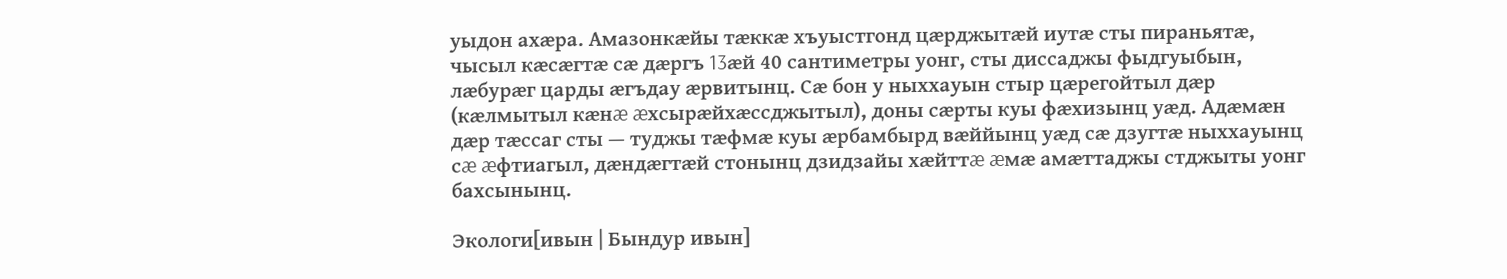уыдон ахæра. Амазонкæйы тæккæ хъуыстгонд цæрджытæй иутæ сты пираньятæ, чысыл кæсæгтæ сæ дæргъ 13æй 40 сантиметры уонг, сты диссаджы фыдгуыбын, лæбурæг царды æгъдау æрвитынц. Сæ бон у ныххауын стыр цæрегойтыл дæр (кæлмытыл кæнæ æхсырæйхæссджытыл), доны сæрты куы фæхизынц уæд. Адæмæн дæр тæссаг сты — туджы тæфмæ куы æрбамбырд вæййынц уæд сæ дзугтæ ныххауынц сæ æфтиагыл, дæндæгтæй стонынц дзидзайы хæйттæ æмæ амæттаджы стджыты уонг бахсынынц.

Экологи[ивын | Бындур ивын]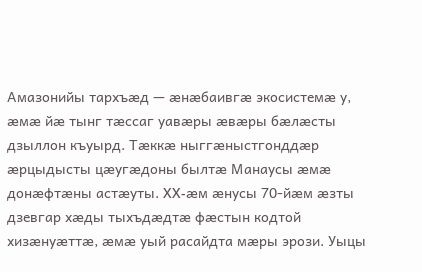Амазонийы тархъæд — æнæбаивгæ экосистемæ у, æмæ йæ тынг тæссаг уавæры æвæры бæлæсты дзыллон къуырд. Тæккæ ныггæныстгонддæр æрцыдысты цæугæдоны былтæ Манаусы æмæ донæфтæны астæуты. ΧΧ-æм æнусы 70-йæм æзты дзевгар хæды тыхъдæдтæ фæстын кодтой хизæнуæттæ, æмæ уый расайдта мæры эрози. Уыцы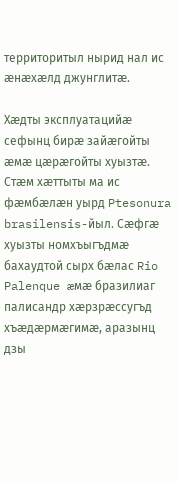территоритыл нырид нал ис æнæхæлд джунглитæ.

Хæдты эксплуатацийæ сефынц бирæ зайæгойты æмæ цæрæгойты хуызтæ. Стæм хæттыты ма ис фæмбæлæн уырд Ptesonura brasilensis-йыл. Сæфгæ хуызты номхъыгъдмæ бахаудтой сырх бæлас Rio Palenque æмæ бразилиаг палисандр хæрзрæссугъд хъæдæрмæгимæ, аразынц дзы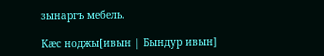зынаргъ мебель.

Кæс ноджы[ивын | Бындур ивын]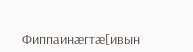Фиппаинæгтæ[ивын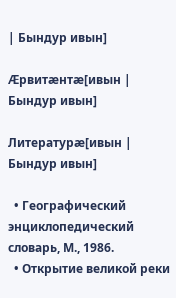| Бындур ивын]

Æрвитæнтæ[ивын | Бындур ивын]

Литературæ[ивын | Бындур ивын]

  • Географический энциклопедический словарь, М., 1986.
  • Открытие великой реки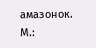амазонок. М.: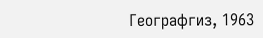Географгиз, 1963